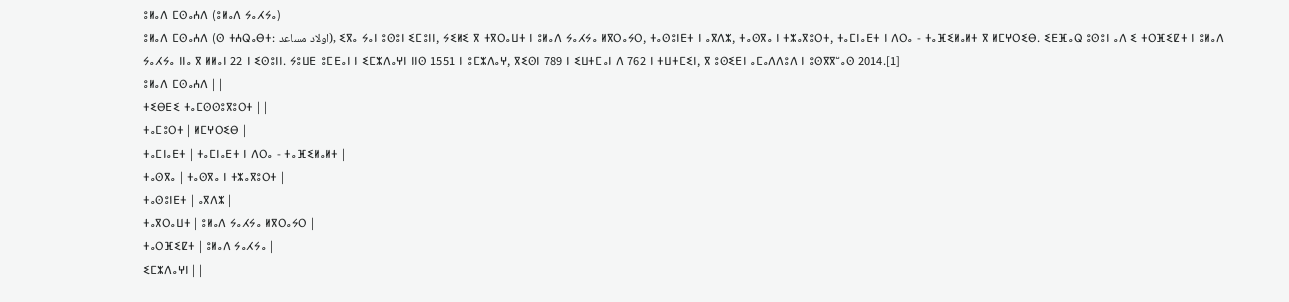ⵓⵍⴰⴷ ⵎⵙⴰⵄⴷ (ⵓⵍⴰⴷ ⵢⴰⵃⵢⴰ)
ⵓⵍⴰⴷ ⵎⵙⴰⵄⴷ (ⵙ ⵜⵄⵕⴰⴱⵜ: اولاد مساعد), ⵉⴳⴰ ⵢⴰⵏ ⵓⵙⵓⵏ ⵉⵎⵓⵏⵏ, ⵢⵉⵍⵉ ⴳ ⵜⴳⵔⴰⵡⵜ ⵏ ⵓⵍⴰⴷ ⵢⴰⵃⵢⴰ ⵍⴳⵔⴰⵢⵔ, ⵜⴰⵙⵓⵏⴹⵜ ⵏ ⴰⴳⴷⵣ, ⵜⴰⵙⴳⴰ ⵏ ⵜⵣⴰⴳⵓⵔⵜ, ⵜⴰⵎⵏⴰⴹⵜ ⵏ ⴷⵔⴰ - ⵜⴰⴼⵉⵍⴰⵍⵜ ⴳ ⵍⵎⵖⵔⵉⴱ. ⵉⴹⴼⴰⵕ ⵓⵙⵓⵏ ⴰⴷ ⵉ ⵜⵔⴼⵉⵇⵜ ⵏ ⵓⵍⴰⴷ ⵢⴰⵃⵢⴰ ⵏⵏⴰ ⴳ ⵍⵍⴰⵏ 22 ⵏ ⵉⵙⵓⵏⵏ. ⵢⵓⵡⴹ ⵓⵎⴹⴰⵏ ⵏ ⵉⵎⵣⴷⴰⵖⵏ ⵏⵏⵙ 1551 ⵏ ⵓⵎⵣⴷⴰⵖ, ⴳⵉⵙⵏ 789 ⵏ ⵉⵡⵜⵎⴰⵏ ⴷ 762 ⵏ ⵜⵡⵜⵎⵉⵏ, ⴳ ⵓⵙⵉⴹⵏ ⴰⵎⴰⴷⴷⵓⴷ ⵏ ⵓⵙⴳⴳⵯⴰⵙ 2014.[1]
ⵓⵍⴰⴷ ⵎⵙⴰⵄⴷ | |
ⵜⵉⴱⴹⵉ ⵜⴰⵎⵙⵙⵓⴳⵓⵔⵜ | |
ⵜⴰⵎⵓⵔⵜ | ⵍⵎⵖⵔⵉⴱ |
ⵜⴰⵎⵏⴰⴹⵜ | ⵜⴰⵎⵏⴰⴹⵜ ⵏ ⴷⵔⴰ - ⵜⴰⴼⵉⵍⴰⵍⵜ |
ⵜⴰⵙⴳⴰ | ⵜⴰⵙⴳⴰ ⵏ ⵜⵣⴰⴳⵓⵔⵜ |
ⵜⴰⵙⵓⵏⴹⵜ | ⴰⴳⴷⵣ |
ⵜⴰⴳⵔⴰⵡⵜ | ⵓⵍⴰⴷ ⵢⴰⵃⵢⴰ ⵍⴳⵔⴰⵢⵔ |
ⵜⴰⵔⴼⵉⵇⵜ | ⵓⵍⴰⴷ ⵢⴰⵃⵢⴰ |
ⵉⵎⵣⴷⴰⵖⵏ | |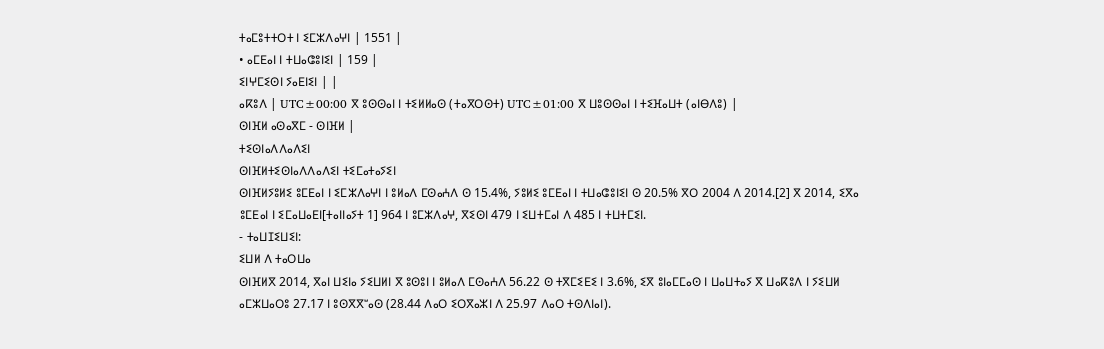ⵜⴰⵎⵓⵜⵜⵔⵜ ⵏ ⵉⵎⵣⴷⴰⵖⵏ | 1551 |
• ⴰⵎⴹⴰⵏ ⵏ ⵜⵡⴰⵛⵓⵏⵉⵏ | 159 |
ⵉⵏⵖⵎⵉⵙⵏ ⵢⴰⴹⵏⵉⵏ | |
ⴰⴽⵓⴷ | UTC±00:00 ⴳ ⵓⵙⵙⴰⵏ ⵏ ⵜⵉⵍⵍⴰⵙ (ⵜⴰⴳⵔⵙⵜ) UTC±01:00 ⴳ ⵡⵓⵙⵙⴰⵏ ⵏ ⵜⵉⴼⴰⵡⵜ (ⴰⵏⴱⴷⵓ) |
ⵙⵏⴼⵍ ⴰⵙⴰⴳⵎ - ⵙⵏⴼⵍ |
ⵜⵉⵙⵏⴰⴷⴷⴰⴷⵉⵏ
ⵙⵏⴼⵍⵜⵉⵙⵏⴰⴷⴷⴰⴷⵉⵏ ⵜⵉⵎⴰⵜⴰⵢⵉⵏ
ⵙⵏⴼⵍⵢⵓⵍⵉ ⵓⵎⴹⴰⵏ ⵏ ⵉⵎⵣⴷⴰⵖⵏ ⵏ ⵓⵍⴰⴷ ⵎⵙⴰⵄⴷ ⵙ 15.4%, ⵢⵓⵍⵉ ⵓⵎⴹⴰⵏ ⵏ ⵜⵡⴰⵛⵓⵏⵉⵏ ⵙ 20.5% ⴳⵔ 2004 ⴷ 2014.[2] ⴳ 2014, ⵉⴳⴰ ⵓⵎⴹⴰⵏ ⵏ ⵉⵎⴰⵡⴰⴹⵏ[ⵜⴰⵏⵏⴰⵢⵜ 1] 964 ⵏ ⵓⵎⵣⴷⴰⵖ, ⴳⵉⵙⵏ 479 ⵏ ⵉⵡⵜⵎⴰⵏ ⴷ 485 ⵏ ⵜⵡⵜⵎⵉⵏ.
- ⵜⴰⵡⵊⵉⵡⵉⵏ:
ⵉⵡⵍ ⴷ ⵜⴰⵔⵡⴰ
ⵙⵏⴼⵍⴳ 2014, ⴳⴰⵏ ⵡⵉⵏⴰ ⵢⵉⵡⵍⵏ ⴳ ⵓⵙⵓⵏ ⵏ ⵓⵍⴰⴷ ⵎⵙⴰⵄⴷ 56.22 ⵙ ⵜⴳⵎⵉⴹⵉ ⵏ 3.6%, ⵉⴳ ⵓⵏⴰⵎⵎⴰⵙ ⵏ ⵡⴰⵡⵜⴰⵢ ⴳ ⵡⴰⴽⵓⴷ ⵏ ⵢⵉⵡⵍ ⴰⵎⵣⵡⴰⵔⵓ 27.17 ⵏ ⵓⵙⴳⴳⵯⴰⵙ (28.44 ⴷⴰⵔ ⵉⵔⴳⴰⵣⵏ ⴷ 25.97 ⴷⴰⵔ ⵜⵙⴷⵏⴰⵏ).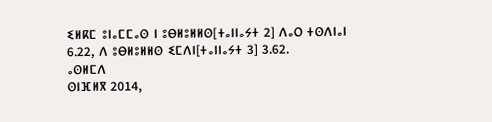ⵉⵍⴽⵎ ⵓⵏⴰⵎⵎⴰⵙ ⵏ ⵓⴱⵍⵓⵍⵍⵙ[ⵜⴰⵏⵏⴰⵢⵜ 2] ⴷⴰⵔ ⵜⵙⴷⵏⴰⵏ 6.22, ⴷ ⵓⴱⵍⵓⵍⵍⵙ ⵉⵎⴷⵏ[ⵜⴰⵏⵏⴰⵢⵜ 3] 3.62.
ⴰⵙⵍⵎⴷ
ⵙⵏⴼⵍⴳ 2014,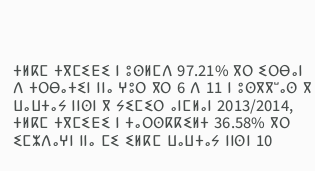ⵜⵍⴽⵎ ⵜⴳⵎⵉⴹⵉ ⵏ ⵓⵙⵍⵎⴷ 97.21% ⴳⵔ ⵉⵔⴱⴰⵏ ⴷ ⵜⵔⴱⴰⵜⵉⵏ ⵏⵏⴰ ⵖⵓⵔ ⴳⵔ 6 ⴷ 11 ⵏ ⵓⵙⴳⴳⵯⴰⵙ ⴳ ⵡⴰⵡⵜⴰⵢ ⵏⵏⵙⵏ ⴳ ⵢⵉⵎⵉⵔ ⴰⵏⵎⵍⴰⵏ 2013/2014, ⵜⵍⴽⵎ ⵜⴳⵎⵉⴹⵉ ⵏ ⵜⴰⵔⵙⴽⴽⵉⵍⵜ 36.58% ⴳⵔ ⵉⵎⵣⴷⴰⵖⵏ ⵏⵏⴰ ⵎⵉ ⵉⵍⴽⵎ ⵡⴰⵡⵜⴰⵢ ⵏⵏⵙⵏ 10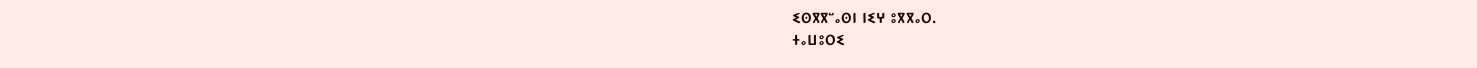ⵉⵙⴳⴳⵯⴰⵙⵏ ⵏⵉⵖ ⵓⴳⴳⴰⵔ.
ⵜⴰⵡⵓⵔⵉ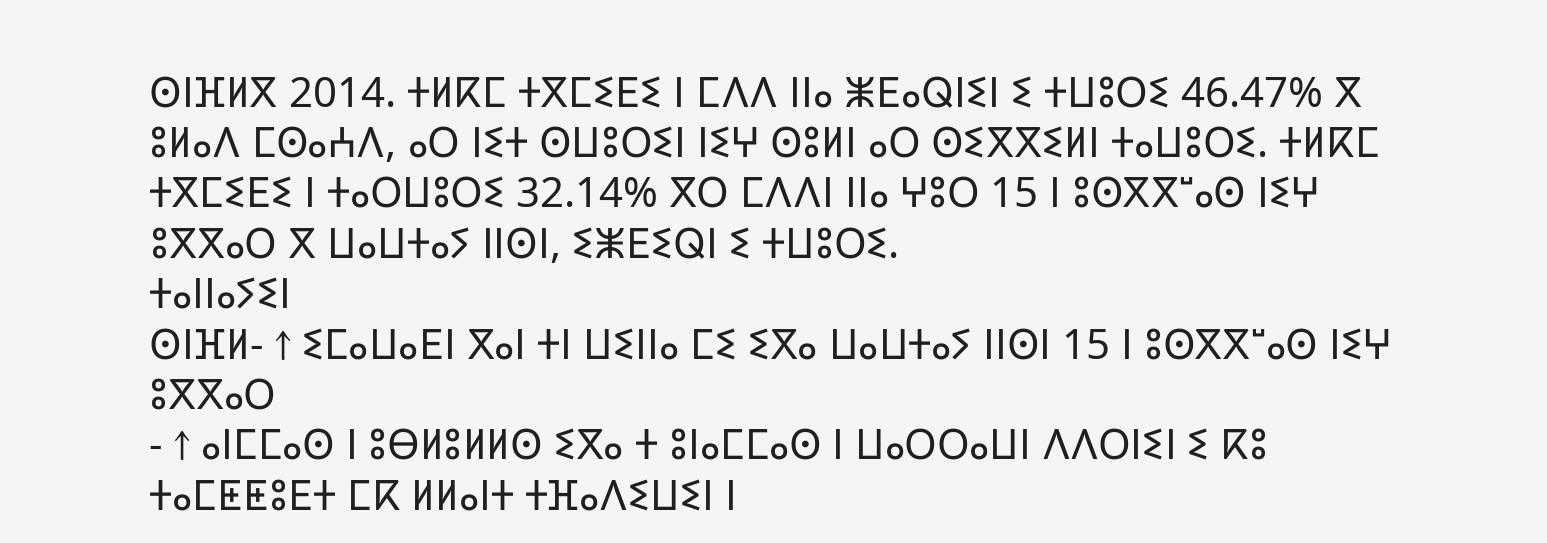ⵙⵏⴼⵍⴳ 2014. ⵜⵍⴽⵎ ⵜⴳⵎⵉⴹⵉ ⵏ ⵎⴷⴷ ⵏⵏⴰ ⵥⴹⴰⵕⵏⵉⵏ ⵉ ⵜⵡⵓⵔⵉ 46.47% ⴳ ⵓⵍⴰⴷ ⵎⵙⴰⵄⴷ, ⴰⵔ ⵏⵉⵜ ⵙⵡⵓⵔⵉⵏ ⵏⵉⵖ ⵙⵓⵍⵏ ⴰⵔ ⵙⵉⴳⴳⵉⵍⵏ ⵜⴰⵡⵓⵔⵉ. ⵜⵍⴽⵎ ⵜⴳⵎⵉⴹⵉ ⵏ ⵜⴰⵔⵡⵓⵔⵉ 32.14% ⴳⵔ ⵎⴷⴷⵏ ⵏⵏⴰ ⵖⵓⵔ 15 ⵏ ⵓⵙⴳⴳⵯⴰⵙ ⵏⵉⵖ ⵓⴳⴳⴰⵔ ⴳ ⵡⴰⵡⵜⴰⵢ ⵏⵏⵙⵏ, ⵉⵥⴹⵉⵕⵏ ⵉ ⵜⵡⵓⵔⵉ.
ⵜⴰⵏⵏⴰⵢⵉⵏ
ⵙⵏⴼⵍ- ↑ ⵉⵎⴰⵡⴰⴹⵏ ⴳⴰⵏ ⵜⵏ ⵡⵉⵏⵏⴰ ⵎⵉ ⵉⴳⴰ ⵡⴰⵡⵜⴰⵢ ⵏⵏⵙⵏ 15 ⵏ ⵓⵙⴳⴳⵯⴰⵙ ⵏⵉⵖ ⵓⴳⴳⴰⵔ
- ↑ ⴰⵏⵎⵎⴰⵙ ⵏ ⵓⴱⵍⵓⵍⵍⵙ ⵉⴳⴰ ⵜ ⵓⵏⴰⵎⵎⴰⵙ ⵏ ⵡⴰⵔⵔⴰⵡⵏ ⴷⴷⵔⵏⵉⵏ ⵉ ⴽⵓ ⵜⴰⵎⵟⵟⵓⴹⵜ ⵎⴽ ⵍⵍⴰⵏⵜ ⵜⴼⴰⴷⵉⵡⵉⵏ ⵏ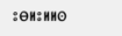ⵓⴱⵍⵓⵍⵍⵙ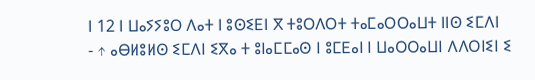ⵏ 12 ⵏ ⵡⴰⵢⵢⵓⵔ ⴷⴰⵜ ⵏ ⵓⵙⵉⴹⵏ ⴳ ⵜⵓⵔⴷⵔⵜ ⵜⴰⵎⴰⵔⵔⴰⵡⵜ ⵏⵏⵙ ⵉⵎⴷⵏ
- ↑ ⴰⴱⵍⵓⵍⵙ ⵉⵎⴷⵏ ⵉⴳⴰ ⵜ ⵓⵏⴰⵎⵎⴰⵙ ⵏ ⵓⵎⴹⴰⵏ ⵏ ⵡⴰⵔⵔⴰⵡⵏ ⴷⴷⵔⵏⵉⵏ ⵉ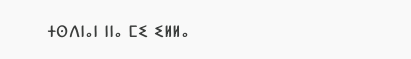ⵜⵙⴷⵏⴰⵏ ⵏⵏⴰ ⵎⵉ ⵉⵍⵍⴰ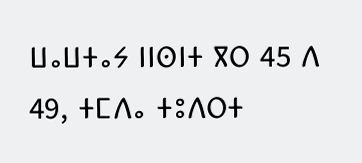ⵡⴰⵡⵜⴰⵢ ⵏⵏⵙⵏⵜ ⴳⵔ 45 ⴷ 49, ⵜⵎⴷⴰ ⵜⵓⴷⵔⵜ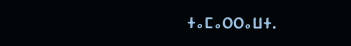ⵜⴰⵎⴰⵔⵔⴰⵡⵜ.